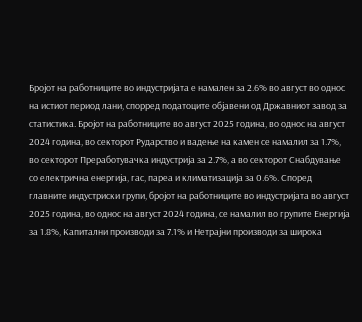Бројот на работниците во индустријата е намален за 2.6% во август во однос на истиот период лани, спорред податоците објавени од Државниот завод за статистика. Бројот на работниците во август 2025 година, во однос на август 2024 година, во секторот Рударство и вадење на камен се намалил за 1.7%, во секторот Преработувачка индустрија за 2.7%, а во секторот Снабдување со електрична енергија, гас, пареа и климатизација за 0.6%. Според главните индустриски групи, бројот на работниците во индустријата во август 2025 година, во однос на август 2024 година, се намалил во групите Енергија за 1.8%, Капитални производи за 7.1% и Нетрајни производи за широка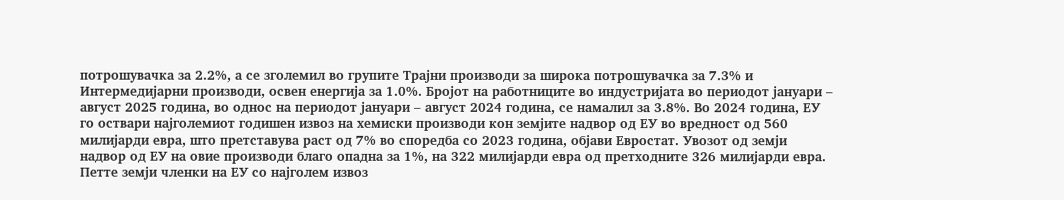потрошувачка за 2.2%, а се зголемил во групите Трајни производи за широка потрошувачка за 7.3% и Интермедијарни производи, освен енергија за 1.0%. Бројот на работниците во индустријата во периодот јануари – август 2025 година, во однос на периодот јануари – август 2024 година, се намалил за 3.8%. Во 2024 година, ЕУ го оствари најголемиот годишен извоз на хемиски производи кон земјите надвор од ЕУ во вредност од 560 милијарди евра, што претставува раст од 7% во споредба со 2023 година, објави Евростат. Увозот од земји надвор од ЕУ на овие производи благо опадна за 1%, на 322 милијарди евра од претходните 326 милијарди евра. Петте земји членки на ЕУ со најголем извоз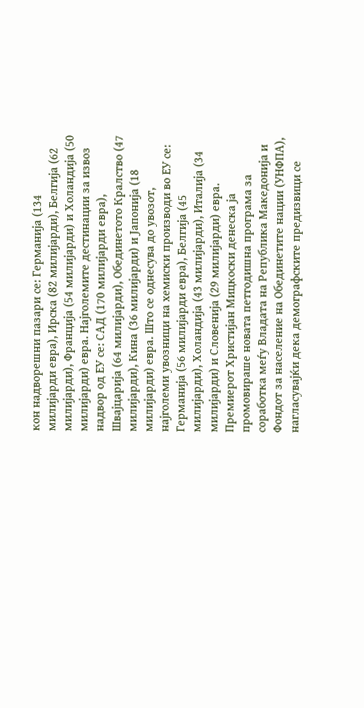кон надворешни пазари се: Германија (134 милијарди евра), Ирска (82 милијарди), Белгија (62 милијарди), Франција (54 милијарди) и Холандија (50 милијарди) евра. Најголемите дестинации за извоз надвор од ЕУ се: САД (170 милијарди евра), Швајцарија (64 милијарди), Обединетото Кралство (47 милијарди), Кина (36 милијарди) и Јапонија (18 милијарди) евра. Што се однесува до увозот, најголеми увозници на хемиски производи во ЕУ се: Германија (56 милијарди евра), Белгија (45 милијарди), Холандија (43 милијарди), Италија (34 милијарди) и Словенија (29 милијарди) евра. Премиерот Христијан Мицкоски денеска ја промовираше новата петгодишна програма за соработка меѓу Владата на Република Македонија и Фондот за население на Обединетите нации (УНФПА), нагласувајќи дека демографските предизвици се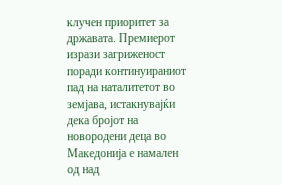клучен приоритет за државата. Премиерот изрази загриженост поради континуираниот пад на наталитетот во земјава, истакнувајќи дека бројот на новородени деца во Македонија е намален од над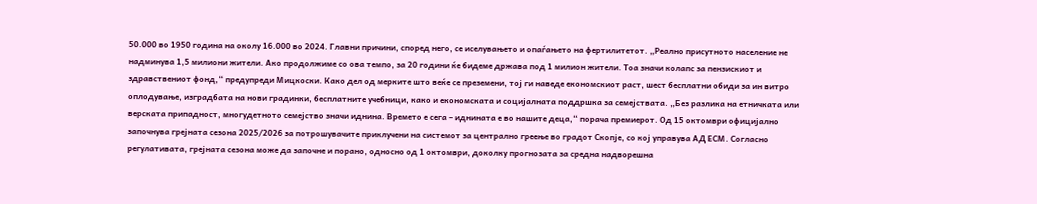50.000 во 1950 година на околу 16.000 во 2024. Главни причини, според него, се иселувањето и опаѓањето на фертилитетот. „Реално присутното население не надминува 1,5 милиони жители. Ако продолжиме со ова темпо, за 20 години ќе бидеме држава под 1 милион жители. Тоа значи колапс за пензискиот и здравствениот фонд,“ предупреди Мицкоски. Како дел од мерките што веќе се преземени, тој ги наведе економскиот раст, шест бесплатни обиди за ин витро оплодување, изградбата на нови градинки, бесплатните учебници, како и економската и социјалната поддршка за семејствата. „Без разлика на етничката или верската припадност, многудетното семејство значи иднина. Времето е сега – иднината е во нашите деца,“ порача премиерот. Од 15 октомври официјално започнува грејната сезона 2025/2026 за потрошувачите приклучени на системот за централно греење во градот Скопје, со кој управува АД ЕСМ. Согласно регулативата, грејната сезона може да започне и порано, односно од 1 октомври, доколку прогнозата за средна надворешна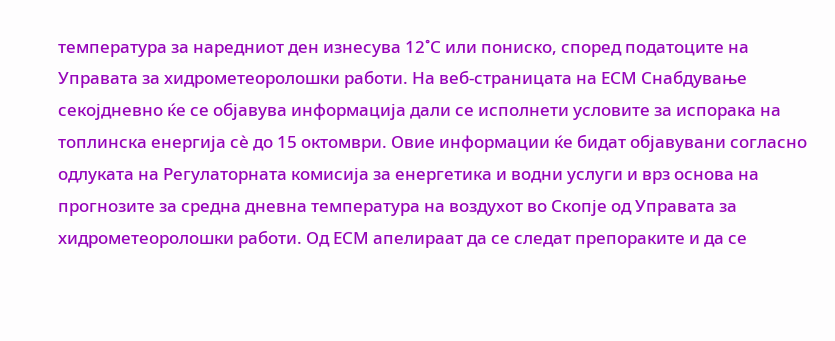температура за наредниот ден изнесува 12˚С или пониско, според податоците на Управата за хидрометеоролошки работи. На веб-страницата на ЕСМ Снабдување секојдневно ќе се објавува информација дали се исполнети условите за испорака на топлинска енергија сè до 15 октомври. Овие информации ќе бидат објавувани согласно одлуката на Регулаторната комисија за енергетика и водни услуги и врз основа на прогнозите за средна дневна температура на воздухот во Скопје од Управата за хидрометеоролошки работи. Од ЕСМ апелираат да се следат препораките и да се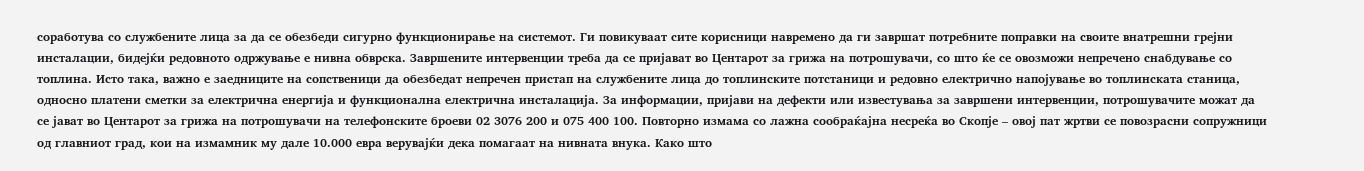соработува со службените лица за да се обезбеди сигурно функционирање на системот. Ги повикуваат сите корисници навремено да ги завршат потребните поправки на своите внатрешни грејни инсталации, бидејќи редовното одржување е нивна обврска. Завршените интервенции треба да се пријават во Центарот за грижа на потрошувачи, со што ќе се овозможи непречено снабдување со топлина. Исто така, важно е заедниците на сопственици да обезбедат непречен пристап на службените лица до топлинските потстаници и редовно електрично напојување во топлинската станица, односно платени сметки за електрична енергија и функционална електрична инсталација. За информации, пријави на дефекти или известувања за завршени интервенции, потрошувачите можат да се јават во Центарот за грижа на потрошувачи на телефонските броеви 02 3076 200 и 075 400 100. Повторно измама со лажна сообраќајна несреќа во Скопје – овој пат жртви се повозрасни сопружници од главниот град, кои на измамник му дале 10.000 евра верувајќи дека помагаат на нивната внука. Како што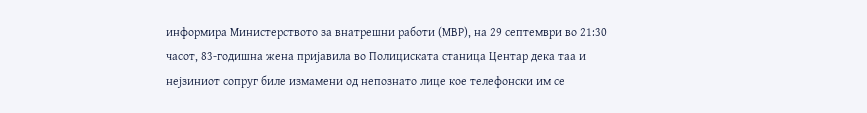информира Министерството за внатрешни работи (МВР), на 29 септември во 21:30 часот, 83-годишна жена пријавила во Полициската станица Центар дека таа и нејзиниот сопруг биле измамени од непознато лице кое телефонски им се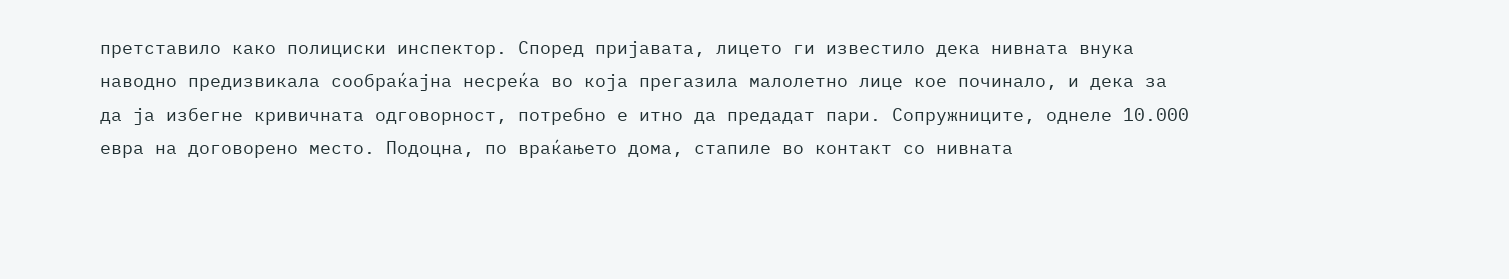претставило како полициски инспектор. Според пријавата, лицето ги известило дека нивната внука наводно предизвикала сообраќајна несреќа во која прегазила малолетно лице кое починало, и дека за да ја избегне кривичната одговорност, потребно е итно да предадат пари. Сопружниците, однеле 10.000 евра на договорено место. Подоцна, по враќањето дома, стапиле во контакт со нивната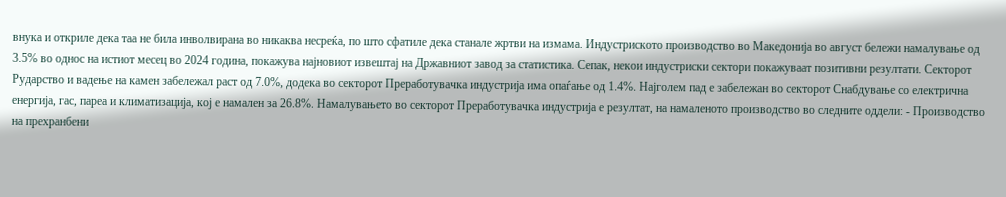внука и откриле дека таа не била инволвирана во никаква несреќа, по што сфатиле дека станале жртви на измама. Индустриското производство во Македонија во август бележи намалување од 3.5% во однос на истиот месец во 2024 година, покажува најновиот извештај на Државниот завод за статистика. Сепак, некои индустриски сектори покажуваат позитивни резултати. Секторот Рударство и вадење на камен забележал раст од 7.0%, додека во секторот Преработувачка индустрија има опаѓање од 1.4%. Најголем пад е забележан во секторот Снабдување со електрична енергија, гас, пареа и климатизација, кој е намален за 26.8%. Намалувањето во секторот Преработувачка индустрија е резултат, на намаленото производство во следните оддели: - Производство на прехранбени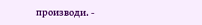производи. -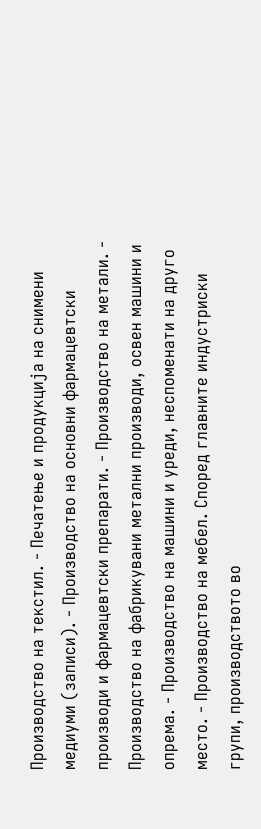Производство на текстил. - Печатење и продукција на снимени медиуми (записи). - Производство на основни фармацевтски производи и фармацевтски препарати. - Производство на метали. - Производство на фабрикувани метални производи, освен машини и опрема. - Производство на машини и уреди, неспоменати на друго место. - Производство на мебел. Според главните индустриски групи, производството во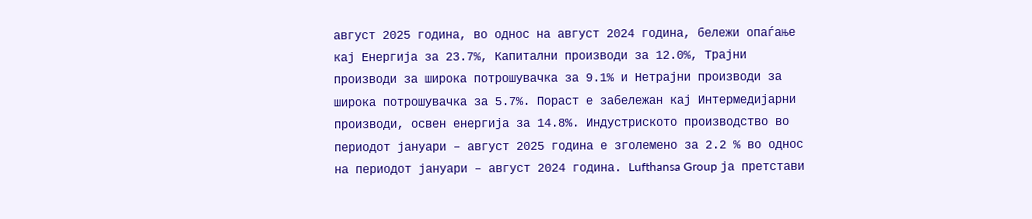август 2025 година, во однос на август 2024 година, бележи опаѓање кај Енергија за 23.7%, Капитални производи за 12.0%, Трајни производи за широка потрошувачка за 9.1% и Нетрајни производи за широка потрошувачка за 5.7%. Пораст е забележан кај Интермедијарни производи, освен енергија за 14.8%. Индустриското производство во периодот јануари – август 2025 година е зголемено за 2.2 % во однос на периодот јануари – август 2024 година. Lufthansa Group ја претстави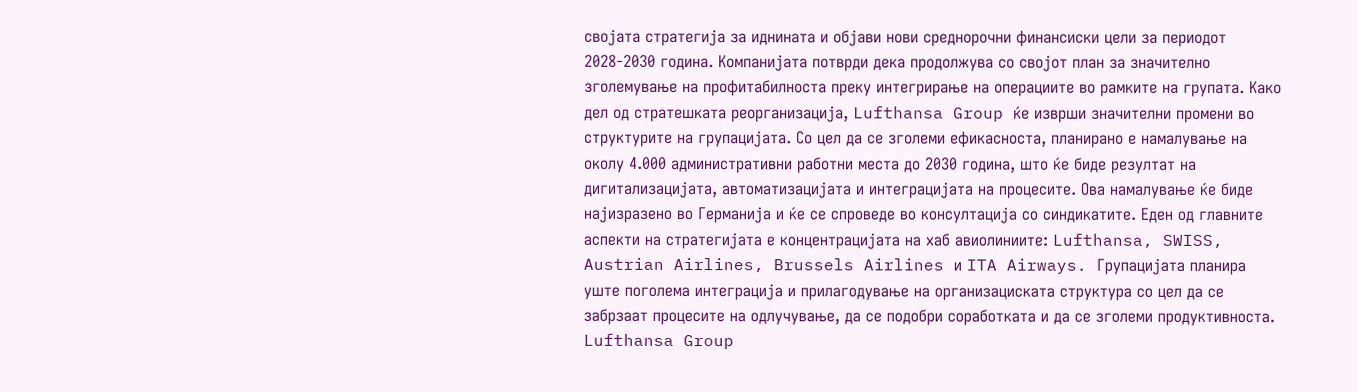својата стратегија за иднината и објави нови среднорочни финансиски цели за периодот 2028-2030 година. Компанијата потврди дека продолжува со својот план за значително зголемување на профитабилноста преку интегрирање на операциите во рамките на групата. Како дел од стратешката реорганизација, Lufthansa Group ќе изврши значителни промени во структурите на групацијата. Со цел да се зголеми ефикасноста, планирано е намалување на околу 4.000 административни работни места до 2030 година, што ќе биде резултат на дигитализацијата, автоматизацијата и интеграцијата на процесите. Ова намалување ќе биде најизразено во Германија и ќе се спроведе во консултација со синдикатите. Еден од главните аспекти на стратегијата е концентрацијата на хаб авиолиниите: Lufthansa, SWISS, Austrian Airlines, Brussels Airlines и ITA Airways. Групацијата планира уште поголема интеграција и прилагодување на организациската структура со цел да се забрзаат процесите на одлучување, да се подобри соработката и да се зголеми продуктивноста. Lufthansa Group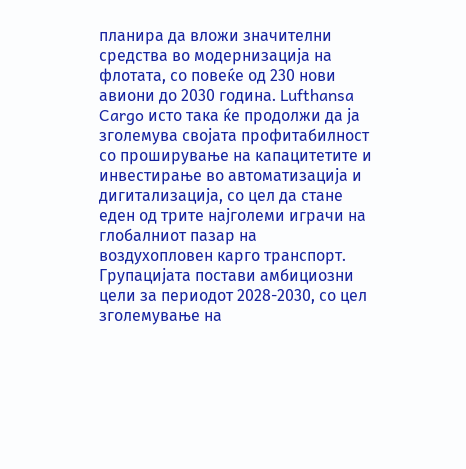планира да вложи значителни средства во модернизација на флотата, со повеќе од 230 нови авиони до 2030 година. Lufthansa Cargo исто така ќе продолжи да ја зголемува својата профитабилност со проширување на капацитетите и инвестирање во автоматизација и дигитализација, со цел да стане еден од трите најголеми играчи на глобалниот пазар на воздухопловен карго транспорт. Групацијата постави амбициозни цели за периодот 2028-2030, со цел зголемување на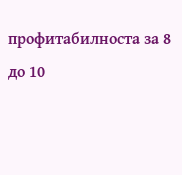профитабилноста за 8 до 10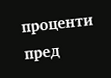проценти пред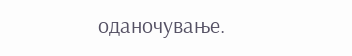оданочување.